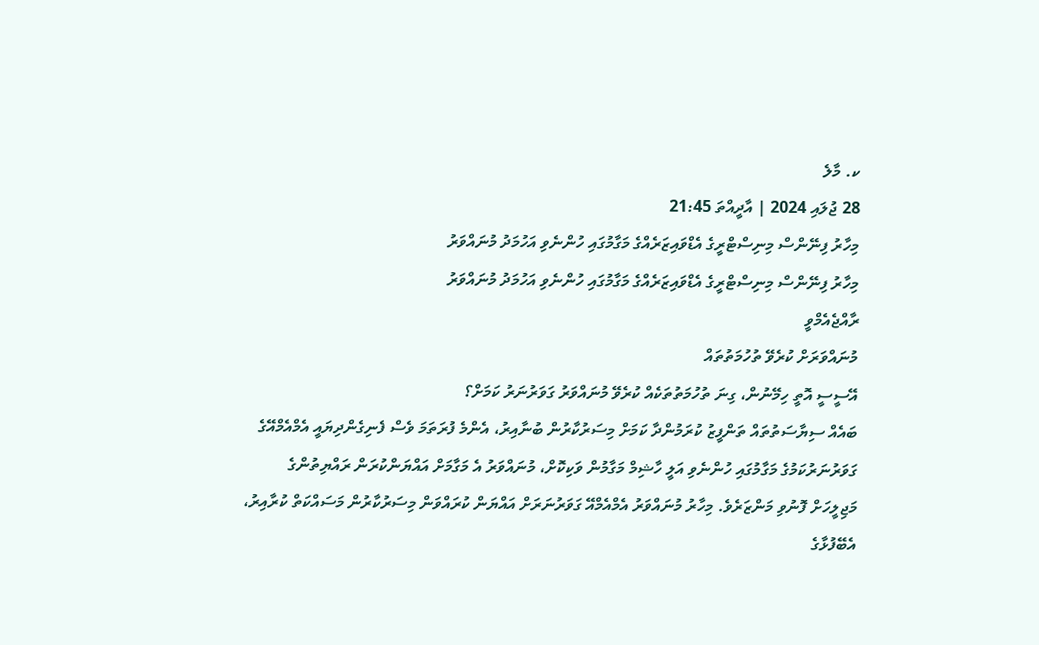ކ. މާލެ
28 ޖުލައި 2024 | އާދީއްތަ 21:45
މިހާރު ފިނޭންސް މިނިސްޓްރީގެ އެޑްވައިޒަރެއްގެ މަގާމުގައި ހުންނެވި އަހުމަދު މުނައްވަރު
މިހާރު ފިނޭންސް މިނިސްޓްރީގެ އެޑްވައިޒަރެއްގެ މަގާމުގައި ހުންނެވި އަހުމަދު މުނައްވަރު
ރާއްޖެއެމްވީ
މުނައްވަރަށް ކުރެވޭ ތުހުމަތުތައް
އޭސީސީ އޮތީ ހިމޭނުން، ގިނަ ތުހުމަތުތަކެއް ކުރެވޭ މުނައްވަރު ގަވަރުނަރު ކަމަށް؟
ބައެއް ސިޔާސަތުތައް ތަންފީޒު ކުރަމުންދާ ކަމަށް މިސަރުކާރުން ބުނާއިރު، އެންމެ ފުރަތަމަ ވެސް ފެނިގެންދިޔައީ އެމްއެމްއޭގެ ގަވަރުނަރުކަމުގެ މަގާމުގައި ހުންނެވި އަލީ ހާޝިމް މަގާމުން ވަކިކޮށް، މުނައްވަރު އެ މަގާމަށް އައްޔަންކުރަން ރައްޔިތުންގެ މަޖިލީހަށް ފޮނުވި މަންޒަރެވެ. މިހާރު މުނައްވަރު އެމްއެމްއޭ ގަވަރުނަރަށް އައްޔަން ކުރައްވަން މިސަރުކާރުން މަސައްކަތް ކުރާއިރު، އެބޭފުޅާގެ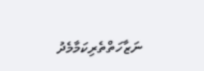ނަޒާހަތްތެރިކަމާމެދު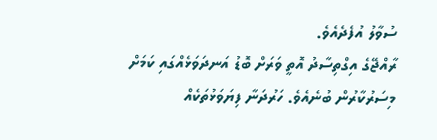ސުވާލު އުފެދެއެވެ.
ރާއްޖޭގެ އިގްތިސާދު އޮތީ ވަރަށް ބޮޑު އަނދަވަޅެއްގައި ކަމަށް މިސަރުކާރުން ބުނެއެވެ. ހަރުދަނާ ފިޔަވަޅުތަކެއް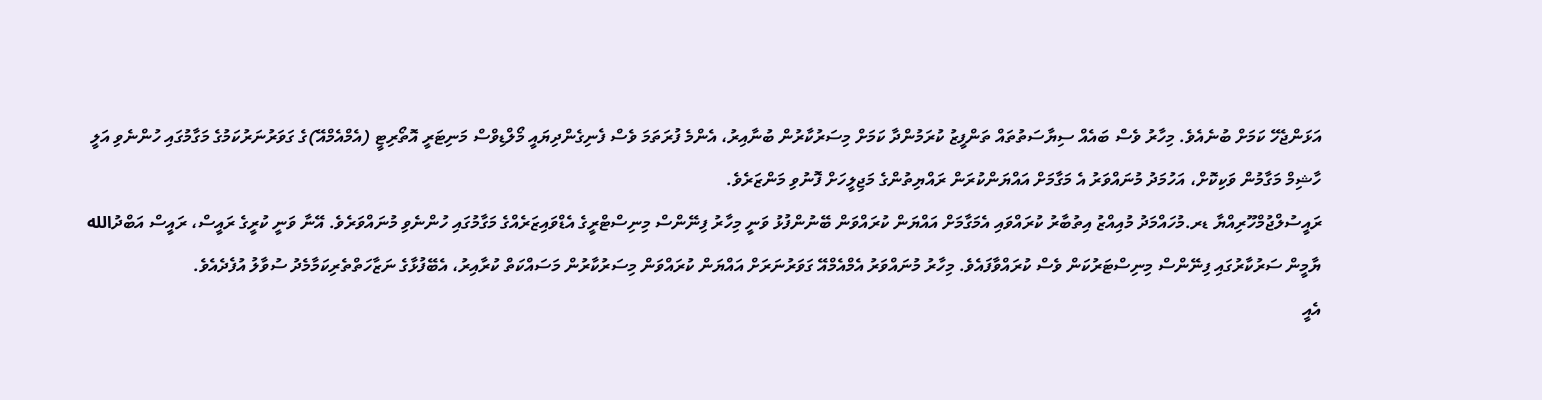އަޅަންޖެހޭ ކަމަށް ބުނެއެވެ. މިހާރު ވެސް ބައެއް ސިޔާސަތުތައް ތަންފީޒު ކުރަމުންދާ ކަމަށް މިސަރުކާރުން ބުނާއިރު، އެންމެ ފުރަތަމަ ވެސް ފެނިގެންދިޔައީ މޯލްޑިވްސް މަނިޓަރީ އޮތޯރިޓީ (އެމްއެމްއޭ)ގެ ގަވަރުނަރުކަމުގެ މަގާމުގައި ހުންނެވި އަލީ ހާޝިމް މަގާމުން ވަކިކޮށް، އަހުމަދު މުނައްވަރު އެ މަގާމަށް އައްޔަންކުރަން ރައްޔިތުންގެ މަޖިލީހަށް ފޮނުވި މަންޒަރެވެ.
ރައީސުލްޖުމްހޫރިއްޔާ ޑރ.މުހައްމަދު މުއިއްޒު އިތުބާރު ކުރައްވައި އެމަގާމަށް އައްޔަން ކުރައްވަން ބޭނުންފުޅު ވަނީ މިހާރު ފިނޭންސް މިނިސްޓްރީގެ އެޑްވައިޒަރެއްގެ މަގާމުގައި ހުންނެވި މުނައްވަރެވެ. އޭނާ ވަނީ ކުރީގެ ރައީސް، ރައީސް އަބްދުالله ޔާމީން ސަރުކާރުގައި ފިނޭންސް މިނިސްޓަރުކަން ވެސް ކުރައްވާފައެވެ. މިހާރު މުނައްވަރު އެމްއެމްއޭ ގަވަރުނަރަށް އައްޔަން ކުރައްވަން މިސަރުކާރުން މަސައްކަތް ކުރާއިރު، އެބޭފުޅާގެ ނަޒާހަތްތެރިކަމާމެދު ސުވާލު އުފެދެއެވެ.
އެއީ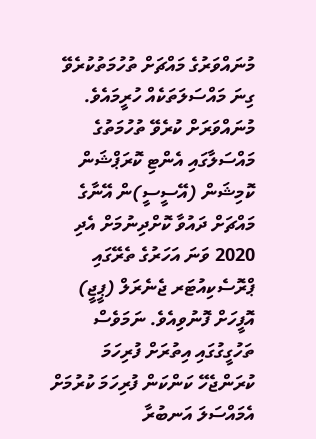މުނައްވަރުގެ މައްޗަށް ތުހުމަތުކުރެވޭ ގިނަ މައްސަލަތަކެއް ހުރީމައެވެ. މުނައްވަރަށް ކުރެވޭ ތުހުމަތުގެ މައްސަލާގައި އެންޓި ކޮރަޕްޝަން ކޮމިޝަން (އޭސީސީ)ން އޭނާގެ މައްޗަށް ދައުވާ ކޮށްދިނުމަށް އެދި 2020 ވަނަ އަހަރުގެ ތެރޭގައި ޕްރޮސެކިއުޓަރ ޖެނެރަލް (ޕީޖީ) އޮފީހަށް ފޮނުވިއެވެ. ނަމަވެސް ތަހުގީގުގައި އިތުރަށް ފުރިހަމަ ކުރަންޖެހޭ ކަންކަން ފުރިހަމަ ކުރުމަށް އެމައްސަލަ އަނބުރާ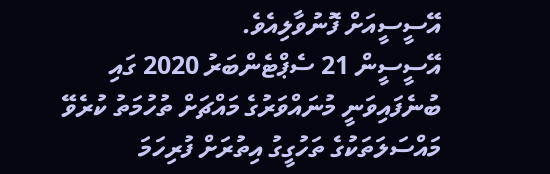އޭސީސީއަށް ފޮނުވާލިއެވެ.
އޭސީސީން 21 ސެޕްޓެންބަރު 2020 ގައި ބުނެފައިވަނީ މުނައްވަރުގެ މައްޗަށް ތުހުމަތު ކުރެވޭ މައްސަލަތަކުގެ ތަހުގީގު އިތުރަށް ފުރިހަމަ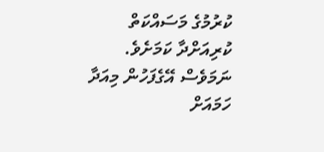ކުރުމުގެ މަސައްކަތް ކުރިއަށްދާ ކަމަށެވެ. ނަމަވެސް އޭގެފަހުން މިއަދާ ހަމައަށް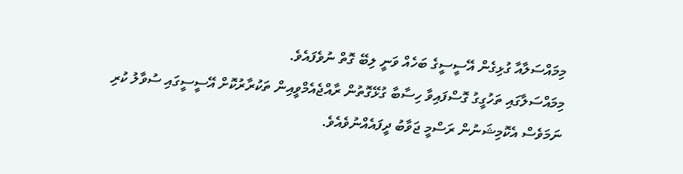މިމައްސަލާއާ ގުޅިގެން އޭސީސީގެ ބަހެއް ވަނީ ލިބޭ ގޮތް ނުވެފައެވެ.
މިމައްސަލާގައި ތަހުގީގު ގޮސްފައިވާ ހިސާބާ ގުޅޭގޮތުން ރާއްޖެއެމްވީއިން ތަކުރާރުކޮށް އޭސީސީގައި ސުވާލު ކުރި ނަމަވެސް އެކޮމިޝަނުން ރަސްމީ ޖަވާބު ދީފައެއްނުވެއެވެ.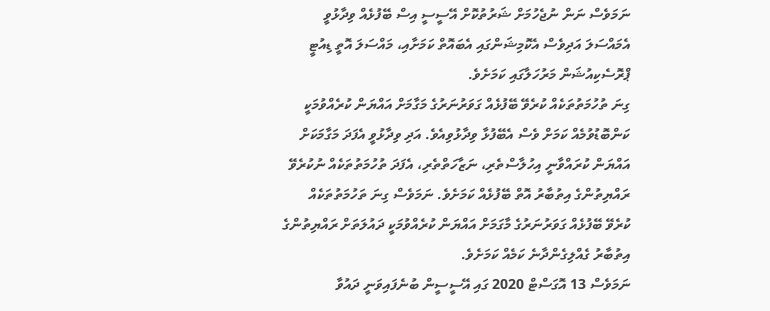ނަމަވެސް ނަން ނުޖެހުމަށް ޝަރުތުކޮށް އޭސީސީ އިސް ބޭފުޅެއް ވިދާޅުވީ އެމައްސަލަ އަދިވެސް އެކޮމިޝަންގައި އެބައޮތް ކަމަށާއި، މައްސަލަ އޮތީ ޑިއުޓީ ޕްރޮސެކިއުޝަން މަރުހަލާގައި ކަމަށެވެ.
ގިނަ ތުހުމަތުތަކެއް ކުރެވޭ ބޭފުޅެއް ގަވަރުނަރުގެ މަގާމަށް އައްޔަން ކުރެއްވުމަކީ ކަންބޮޑުވުމެއް ކަމަށް ވެސް އެބޭފުޅާ ވިދާޅުވިއެވެ. އަދި ވިދާޅުވީ އެފަދަ މަގާމަކަށް އައްޔަން ކުރައްވާނީ އިހުލާސްތެރި، ނަޒާހަތްތެރި، އެފަދަ ތުހުމަތުތަކެއް ނުކުރެވޭ ރައްޔިތުންގެ އިތުބާރު އޮތް ބޭފުޅެއް ކަމަށެވެ. ނަމަވެސް ގިނަ ތަހުމަތުތަކެއް ކުރެވޭ ބޭފުޅެއް ގަވަރުނަރުގެ މާގަމަށް އައްޔަން ކުރެއްވުމަކީ ދައުލަތަށް ރައްޔިތުންގެ އިތުބާރު ގެއްލިގެންދާނެ ކަމެއް ކަމަށެވެ.
ނަމަވެސް 13 އޮގަސްޓް 2020 ގައި އޭސީސީން ބުނެފައިވަނީ ދައުވާ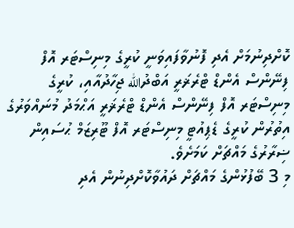ކޮށްދިނުމަށް އެދި ފޮނުވާފައިވަނީ ކުރީގެ މިނިސްޓަރ އޮފް ފިނޭންސް އެންޑް ޓްރެޜަރީ އަބްދުالله ޖިހާދުއާއި، ކުރީގެ މިނިސްޓަރ އޮފް ފިނޭންސް އެންޑް ޓްރެޜަރީ އަޙްމަދު މުނައްވަރުގެ އިތުރުން ކުރީގެ ޑެޕިއުޓީ މިނިސްޓަރ އޮފް ޓޫރިޒަމް ޙުސައިން ޟިރާރުގެ މައްޗަށް ކަމަށެވެ.
މި 3 ބޭފުޅުންގެ މައްޗަށް ދައުވާކޮށްދިނުން އެދި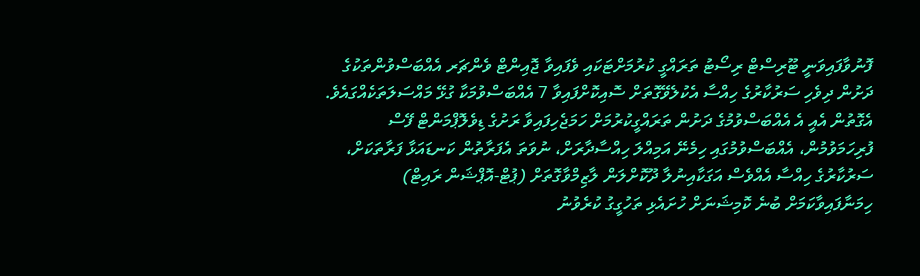ފޮނުވާފައިވަނީ ޓޫރިސްޓް ރިސޯޓު ތަރައްގީ ކުރުމަށްޓަކައި ވެފައިވާ ޖޮއިންޓް ވެންޗަރ އެއްބަސްވުންތަކުގެ ދަށުން ދިވެހި ސަރުކާރުގެ ހިއްސާ އެކުލެވޭގޮތަށް ސޮއިކޮށްފައިވާ 7 އެއްބަސްވުމަކާ ގުޅޭ މައްސަލަތަކެއްގައެވެ. އެގޮތުން އެއީ އެ އެއްބަސްވުމުގެ ދަށުން ތަރައްގީކުރުމަށް ހަމަޖެހިފައިވާ ރަށުގެ ޑިވެލޮޕްމަންޓް ފޭސް ފުރިހަމަވުމުން، އެއްބަސްވުމުގައި ހިމެނޭ އަމިއްލަ ހިއްސާދާރަށް، ނުވަތަ އެފަރާތުން ކަނޑައަޅާ ފަރާތަކަށް، ސަރުކާރުގެ ހިއްސާ އެއްވެސް އަގަކާއިނުލާ ދޫކޮށްލަން ލާޒިމްވާގޮތަށް (ޕުޓް-އޮޕްޝަން ރައިޓް) ހިމަނާފައިވާކަމަށް ބުނެ ކޮމިޝަނަށް ހުށައެޅި ތަހުގީގު ކުރެވުނު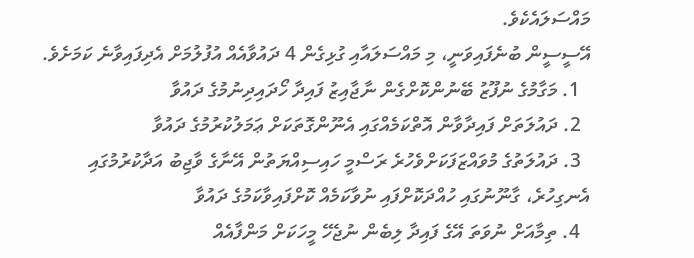މައްސަލައެކެވެ.
އޭސީސީން ބުނެފައިވަނީ، މި މައްސަލައާއި ގުޅިގެން 4 ދައުވާއެއް އުފުލުމަށް އެދިފައިވާނެ ކަމަށެވެ.
  1. މަގާމުގެ ނުފޫޒު ބޭނުންކޮށްގެން ނާޖާއިޒު ފައިދާ ހޯދައިދިނުމުގެ ދައުވާ
  2. ދައުލަތަށް ފައިދާވާން އޮތްކަމެއްގައި އެނޫންގޮތަކަށް ޢަމަލުކުރުމުގެ ދައުވާ
  3. ދައުލަތުގެ މުވައްޒަފަކަށްވެހުރެ ރަސްމީ ހައިސިއްޔަތުން އޭނާގެ ވާޖިބު އަދާކުރުމުގައި އެނގިހުރެ، ގާނޫނުގައި ހުއްދަކޮށްފައި ނުވާކަމެއް ކޮށްފައިވާކަމުގެ ދައުވާ
  4. ތިމާއަށް ނުވަތަ އޭގެ ފައިދާ ލިބެން ނުޖެހޭ މީހަކަށް މަންފާއެއް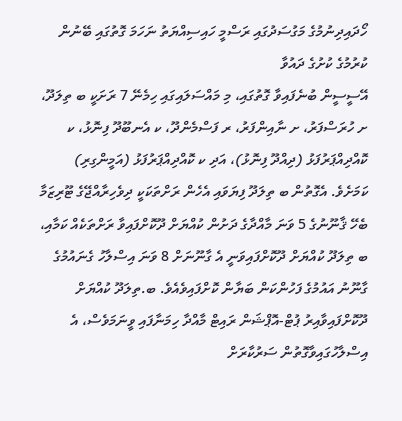ހޯދައިދިނުމުގެ މަގުސަދުގައި ރަސްމީ ހައިސިއްޔަތު ނަހަމަ ގޮތުގައި ބޭނުން ކުރުމުގެ ކުށުގެ ދައުވާ
އޭސީސީން ބުނެފައިވާ ގޮތުގައި، މި މައްސަލައިގައި ހިމެނޭ 7 ރަށަކީ ބ ތިލަދޫ، ށ ހުރަސްފަރު، ށ ނާއިންފަރު، ރ ފަސްމެންދޫ، ކ އެނބޫދޫ ފިނޮޅު، ކ ކޮއްދިއްޕަރުފަޅު (ދިއްދޫ ފިނޮޅު)، އަދި ކ ކޮއްދިއްޕަރުފަޅު (އަމީންގިރި) ކަމަށެވެ. އެގޮތުން ބ ތިލަދޫ ފިޔަވައި އެހެން ރަށްތަކަކީ ދިވެހިރާއްޖޭގެ ޓޫރިޒަމާ ބެހޭ ޤާނޫނުގެ 5 ވަނަ މާއްދާގެ ދަށުން ކުއްޔަށް ދޫކޮށްފައިވާ ރަށްތަކެއް ކަމާއި، ބ ތިލަދޫ ކުއްޔަށް ދޫކޮށްފައިވަނީ އެ ގާނޫނަށް 8 ވަނަ އިސްލާހު ގެނައުމުގެ ގާނޫނު އައުމުގެ ފަހުންކަން ބަޔާން ކޮށްފައިވެއެވެ. ބ.ތިލަދޫ ކުއްޔަށް ދޫކޮށްފައިވާއިރު ޕުޓް-އޮޕްޝަން ރައިޓް މާއްދާ ހިމަނާފައި ވީނަމަވެސް، އެ އިސްލާހުގައިވާގޮތުން ސަރުކާރަށް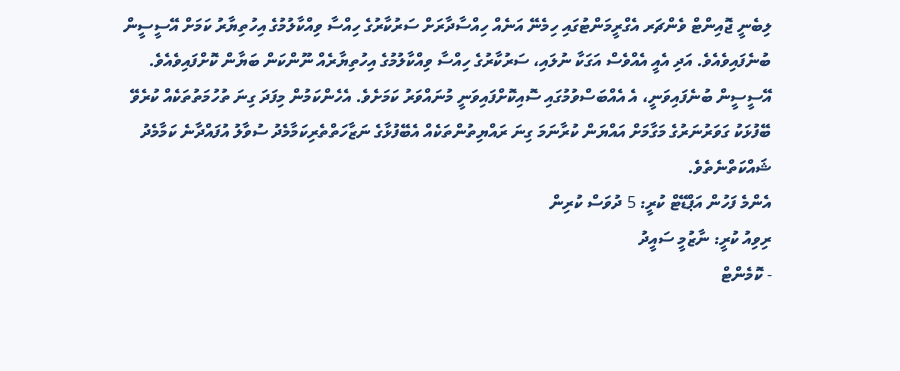ލިބެނީ ޖޮއިންޓް ވެންޗަރ އެގްރީމަންޓުގައި ހިމެނޭ އަނެއް ހިއްސާދާރަށް ސަރުކާރުގެ ހިއްސާ ވިއްކާލުމުގެ އިހުތިޔާރު ކަމަށް އޭސީސީން ބުނެފައިވެއެވެ. އަދި އެއީ އެއްވެސް އަގަކާ ނުލައި، ސަރުކާރުގެ ހިއްސާ ވިއްކާލުމުގެ އިހުތިޔާރެއް ނޫންކަން ބަޔާން ކޮށްފައިވެއެވެ.
އޭސީސީން ބުނެފައިވަނީ، އެ އެއްބަސްވުމުގައި ސޮއިކޮށްފައިވަނީ މުނައްވަރު ކަމަށެވެ. އެހެންކަމުން މިފަދަ ގިނަ ތުހުމަތުތަކެއް ކުރެވޭ ބޭފުޅަކު ގަވަރުނަރުގެ މަގާމަށް އައްޔަން ކުރާނަމަ ގިނަ ރައްޔިތުންތަކެއް އެބޭފުޅާގެ ނަޒާހަތްތެރިކަމާމެދު ސުވާލު އުފައްދާނެ ކަމާމެދު ޝައްކަތްނެތެވެ.
އެންމެ ފަހުން އަޕްޑޭޓް ކުރީ: 5 ދުވަސް ކުރިން
ރިވިއު ކުރީ: ނާޒުމީ ސައީދު
- ކޮމެންޓް